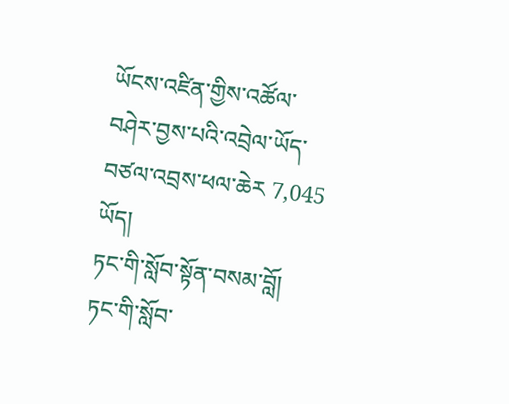ཡོངས་འཛིན་གྱིས་འཚོལ་བཤེར་བྱས་པའི་འབྲེལ་ཡོད་བཙལ་འབྲས་ཕལ་ཆེར 7,045 ཡོད།
ཏང་གི་སློབ་སྟོན་བསམ་བློ།
ཏང་གི་སློབ་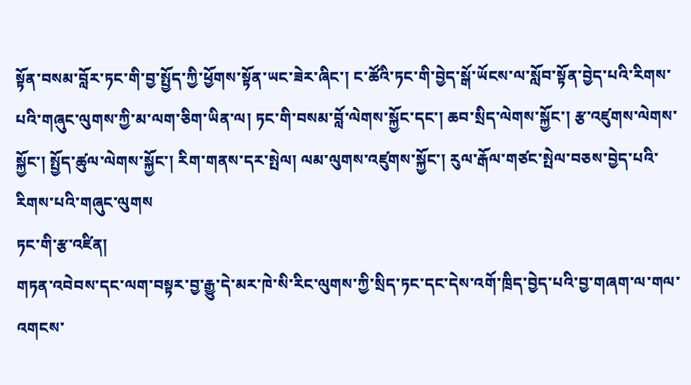སྟོན་བསམ་བློར་ཏང་གི་བྱ་སྤྱོད་ཀྱི་ཕྱོགས་སྟོན་ཡང་ཟེར་ཞིང་། ང་ཚོའི་ཏང་གི་བྱེད་སྒོ་ཡོངས་ལ་སློབ་སྟོན་བྱེད་པའི་རིགས་པའི་གཞུང་ལུགས་ཀྱི་མ་ལག་ཅིག་ཡིན་ལ། ཏང་གི་བསམ་བློ་ལེགས་སྐྱོང་དང་། ཆབ་སྲིད་ལེགས་སྐྱོང་། རྩ་འཛུགས་ལེགས་སྐྱོང་། སྤྱོད་ཚུལ་ལེགས་སྐྱོང་། རིག་གནས་དར་སྤེལ། ལམ་ལུགས་འཛུགས་སྐྱོང་། རུལ་རྒོལ་གཙང་སྤེལ་བཅས་བྱེད་པའི་རིགས་པའི་གཞུང་ལུགས
ཏང་གི་རྩ་འཛིན།
གཏན་འབེབས་དང་ལག་བསྟར་བྱ་རྒྱུ་དེ་མར་ཁེ་སི་རིང་ལུགས་ཀྱི་སྲིད་ཏང་དང་དེས་འགོ་ཁྲིད་བྱེད་པའི་བྱ་གཞག་ལ་གལ་འགངས་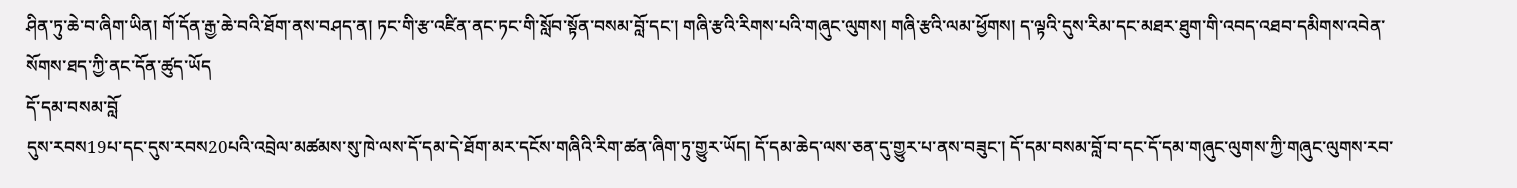ཤིན་ཏུ་ཆེ་བ་ཞིག་ཡིན། གོ་དོན་རྒྱ་ཆེ་བའི་ཐོག་ནས་བཤད་ན། ཏང་གི་རྩ་འཛིན་ནང་ཏང་གི་སློབ་སྟོན་བསམ་བློ་དང་། གཞི་རྩའི་རིགས་པའི་གཞུང་ལུགས། གཞི་རྩའི་ལམ་ཕྱོགས། ད་ལྟའི་དུས་རིམ་དང་མཐར་ཐུག་གི་འབད་འཐབ་དམིགས་འབེན་སོགས་ཐད་ཀྱི་ནང་དོན་ཚུད་ཡོད
དོ་དམ་བསམ་བློ
དུས་རབས19པ་དང་དུས་རབས20པའི་འབྲེལ་མཚམས་སུ་ཁེ་ལས་དོ་དམ་དེ་ཐོག་མར་དངོས་གཞིའི་རིག་ཚན་ཞིག་ཏུ་གྱུར་ཡོད། དོ་དམ་ཆེད་ལས་ཅན་དུ་གྱུར་པ་ནས་བཟུང་། དོ་དམ་བསམ་བློ་བ་དང་དོ་དམ་གཞུང་ལུགས་ཀྱི་གཞུང་ལུགས་རབ་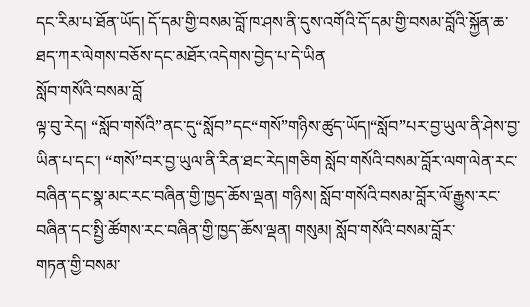དང་རིམ་པ་ཐོན་ཡོད། དོ་དམ་གྱི་བསམ་བློ་ཁ་ཤས་ནི་དུས་འགོའི་དོ་དམ་གྱི་བསམ་བློའི་སྐྱོན་ཆ་ཐད་ཀར་ལེགས་བཅོས་དང་མཐོར་འདེགས་བྱེད་པ་དེ་ཡིན
སློབ་གསོའི་བསམ་བློ
ལྟ་བུ་རེད། “སློབ་གསོའི”ནང་དུ“སློབ”དང“གསོ”གཉིས་ཚུད་ཡོད།“སློབ”པར་བྱ་ཡུལ་ནི་ཤེས་བྱ་ཡིན་པ་དང་། “གསོ”བར་བྱ་ཡུལ་ནི་རིན་ཐང་རེད།གཅིག སློབ་གསོའི་བསམ་བློར་ལག་ལེན་རང་བཞིན་དང་སྣ་མང་རང་བཞིན་གྱི་ཁྱད་ཆོས་ལྡན། གཉིས། སློབ་གསོའི་བསམ་བློར་ལོ་རྒྱུས་རང་བཞིན་དང་སྤྱི་ཚོགས་རང་བཞིན་གྱི་ཁྱད་ཆོས་ལྡན། གསུམ། སློབ་གསོའི་བསམ་བློར་
གཏན་གྱི་བསམ་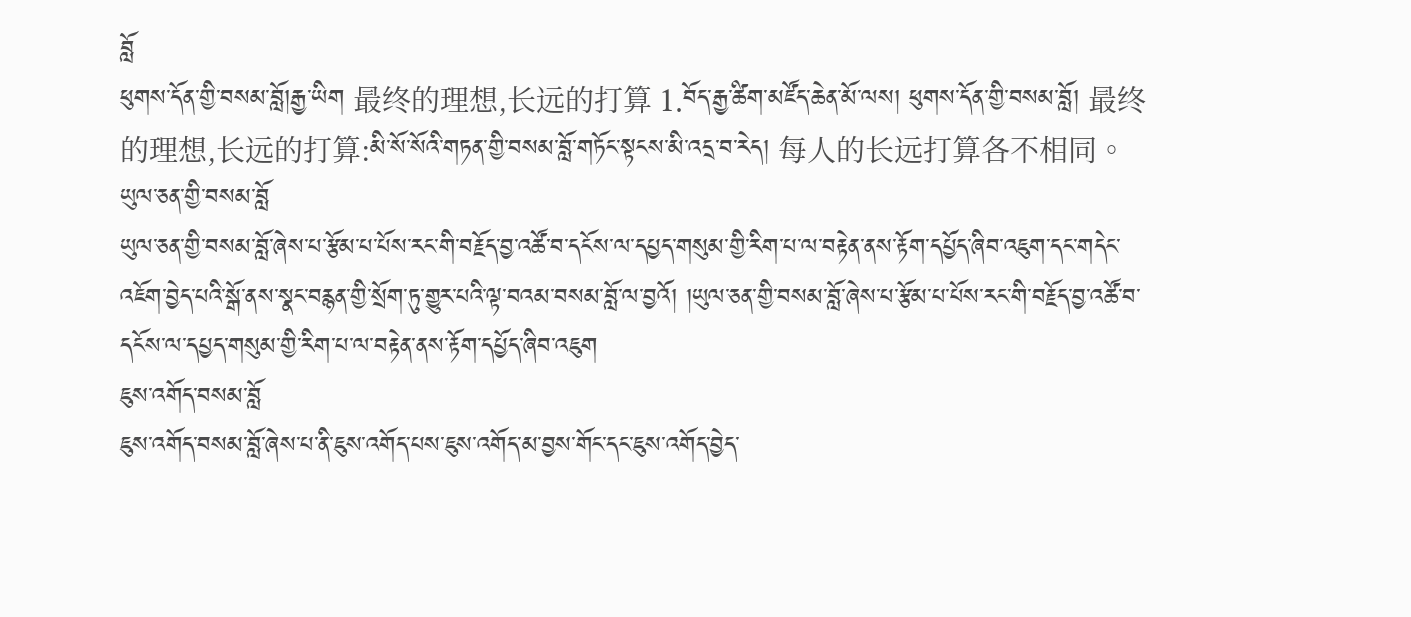བློ
ཕུགས་དོན་གྱི་བསམ་བློ།རྒྱ་ཡིག 最终的理想,长远的打算 1.བོད་རྒྱ་ཚིག་མཛོད་ཆེན་མོ་ལས། ཕུགས་དོན་གྱི་བསམ་བློ། 最终的理想,长远的打算:མི་སོ་སོའི་གཏན་གྱི་བསམ་བློ་གཏོང་སྟངས་མི་འདྲ་བ་རེད། 每人的长远打算各不相同。
ཡུལ་ཅན་གྱི་བསམ་བློ
ཡུལ་ཅན་གྱི་བསམ་བློ་ཞེས་པ་རྩོམ་པ་པོས་རང་གི་བརྗོད་བྱ་འཚོ་བ་དངོས་ལ་དཔྱད་གསུམ་གྱི་རིག་པ་ལ་བརྟེན་ནས་རྟོག་དཔྱོད་ཞིབ་འཇུག་དང་གདེང་འཇོག་བྱེད་པའི་སྒོ་ནས་སྣང་བརྙན་གྱི་སྲོག་ཏུ་གྱུར་པའི་ལྟ་བའམ་བསམ་བློ་ལ་བྱའོ། །ཡུལ་ཅན་གྱི་བསམ་བློ་ཞེས་པ་རྩོམ་པ་པོས་རང་གི་བརྗོད་བྱ་འཚོ་བ་དངོས་ལ་དཔྱད་གསུམ་གྱི་རིག་པ་ལ་བརྟེན་ནས་རྟོག་དཔྱོད་ཞིབ་འཇུག
ཇུས་འགོད་བསམ་བློ
ཇུས་འགོད་བསམ་བློ་ཞེས་པ་ནི་ཇུས་འགོད་པས་ཇུས་འགོད་མ་བྱས་གོང་དང་ཇུས་འགོད་བྱེད་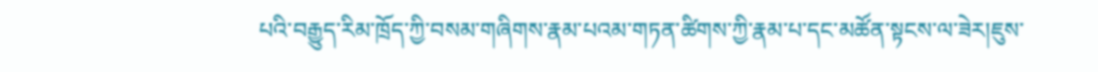པའི་བརྒྱུད་རིམ་ཁྲོད་ཀྱི་བསམ་གཞིགས་རྣམ་པའམ་གཏན་ཚིགས་ཀྱི་རྣམ་པ་དང་མཚོན་སྟངས་ལ་ཟེར།ཇུས་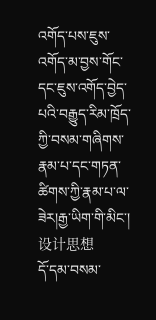འགོད་པས་ཇུས་འགོད་མ་བྱས་གོང་དང་ཇུས་འགོད་བྱེད་པའི་བརྒྱུད་རིམ་ཁྲོད་ཀྱི་བསམ་གཞིགས་རྣམ་པ་དང་གཏན་ཚིགས་ཀྱི་རྣམ་པ་ལ་ཟེར།རྒྱ་ཡིག་གི་མིང་། 设计思想
དོ་དམ་བསམ་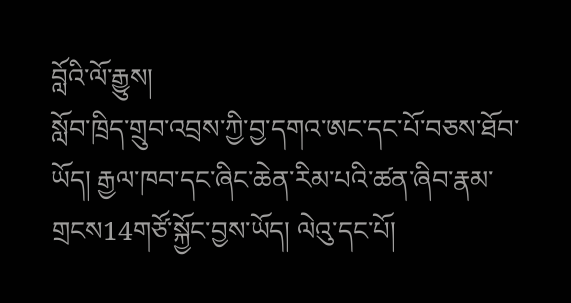བློའི་ལོ་རྒྱུས།
སློབ་ཁྲིད་གྲུབ་འབྲས་ཀྱི་བྱ་དགའ་ཨང་དང་པོ་བཅས་ཐོབ་ཡོད། རྒྱལ་ཁབ་དང་ཞིང་ཆེན་རིམ་པའི་ཚན་ཞིབ་རྣམ་གྲངས14གཙོ་སྐྱོང་བྱས་ཡོད། ལེའུ་དང་པོ།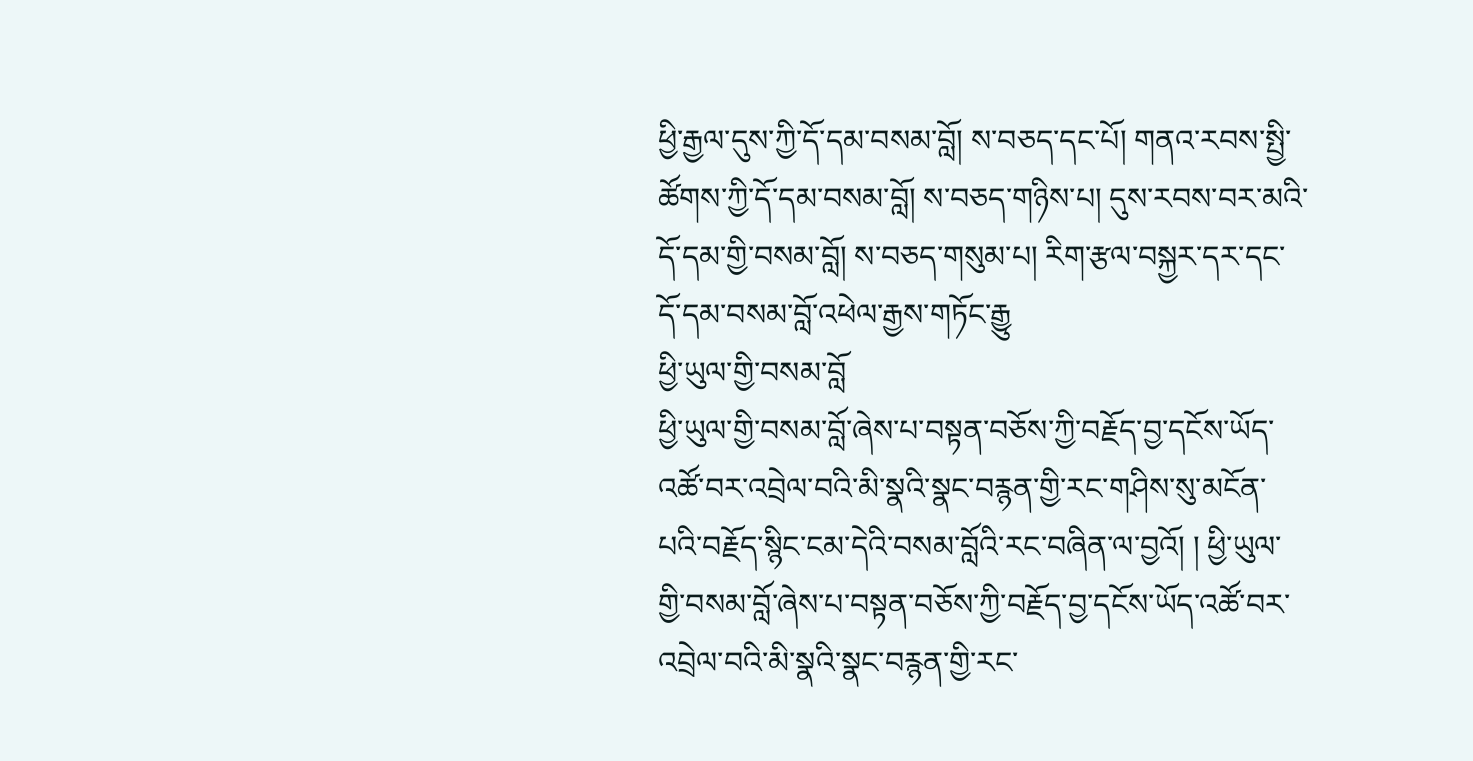ཕྱི་རྒྱལ་དུས་ཀྱི་དོ་དམ་བསམ་བློ། ས་བཅད་དང་པོ། གནའ་རབས་སྤྱི་ཚོགས་ཀྱི་དོ་དམ་བསམ་བློ། ས་བཅད་གཉིས་པ། དུས་རབས་བར་མའི་དོ་དམ་གྱི་བསམ་བློ། ས་བཅད་གསུམ་པ། རིག་རྩལ་བསྐྱར་དར་དང་དོ་དམ་བསམ་བློ་འཕེལ་རྒྱས་གཏོང་རྒྱུ
ཕྱི་ཡུལ་གྱི་བསམ་བློ
ཕྱི་ཡུལ་གྱི་བསམ་བློ་ཞེས་པ་བསྟན་བཅོས་ཀྱི་བརྗོད་བྱ་དངོས་ཡོད་འཚོ་བར་འབྲེལ་བའི་མི་སྣའི་སྣང་བརྙན་གྱི་རང་གཤིས་སུ་མངོན་པའི་བརྗོད་སྙིང་ངམ་དེའི་བསམ་བློའི་རང་བཞིན་ལ་བྱའོ། ། ཕྱི་ཡུལ་གྱི་བསམ་བློ་ཞེས་པ་བསྟན་བཅོས་ཀྱི་བརྗོད་བྱ་དངོས་ཡོད་འཚོ་བར་འབྲེལ་བའི་མི་སྣའི་སྣང་བརྙན་གྱི་རང་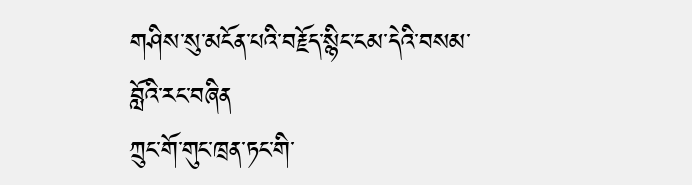གཤིས་སུ་མངོན་པའི་བརྗོད་སྙིང་ངམ་དེའི་བསམ་བློའི་རང་བཞིན
ཀྲུང་གོ་གུང་ཁྲན་ཏང་གི་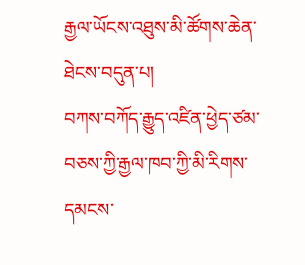རྒྱལ་ཡོངས་འཐུས་མི་ཚོགས་ཆེན་ཐེངས་བདུན་པ།
བཀས་བཀོད་རྒྱུད་འཛིན་ཕྱེད་ཙམ་བཅས་ཀྱི་རྒྱལ་ཁབ་ཀྱི་མི་རིགས་དམངས་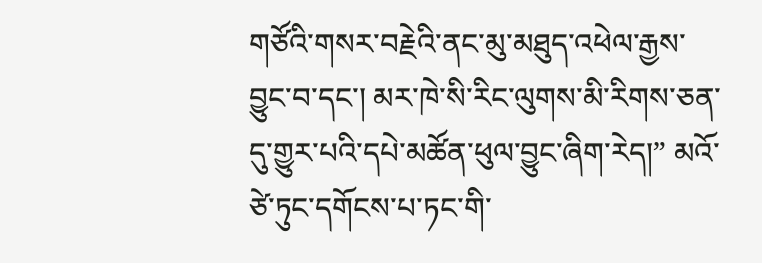གཙོའི་གསར་བརྗེའི་ནང་མུ་མཐུད་འཕེལ་རྒྱས་བྱུང་བ་དང་། མར་ཁེ་སི་རིང་ལུགས་མི་རིགས་ཅན་དུ་གྱུར་པའི་དཔེ་མཚོན་ཕུལ་བྱུང་ཞིག་རེད།” མའོ་ཙེ་ཏུང་དགོངས་པ་ཏང་གི་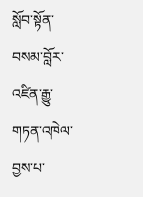སློབ་སྟོན་བསམ་བློར་འཛིན་རྒྱུ་གཏན་འཁེལ་བྱས་པ་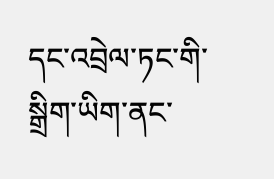དང་འབྲེལ་ཏང་གི་སྒྲིག་ཡིག་ནང་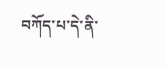བཀོད་པ་དེ་ནི་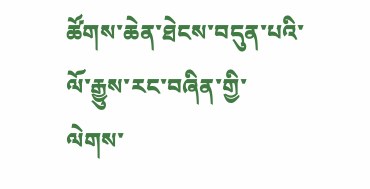ཚོགས་ཆེན་ཐེངས་བདུན་པའི་ལོ་རྒྱུས་རང་བཞིན་གྱི་ལེགས་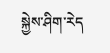སྐྱེས་ཤིག་རེད